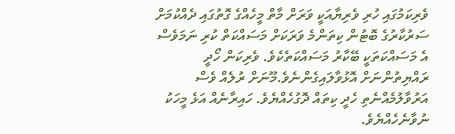ވެރިކަމުގައި ހުރި ވެރިޔާއަކީ ވަރަށް މާތް މީހެއްގެ ގޮތުގައި ދެއްކުމަށް ސަރުކާރުގެ ބޮޓުން ކިތަންމެ ވަރަކަށް މަސައްކަތް ކުރި ނަމަވެސް އެ މަސައްކަތަކީ ބޭކާރު މަސައްކަތެކެވެ. ވެރިކަން ހޯދީ ރައްޔިތުންނަށް އޮޅުވާލައިގެންނެވެ.މޫނަށް ރުލެއް ވެސް އަރުވާލުމެއްނެތި ހެދީ ކިތައް ދޮގުހެއްޔެވެ. ހައިރާނެއް އަޅެ މީހަކު ނުވާނެހެއްޔެވެ.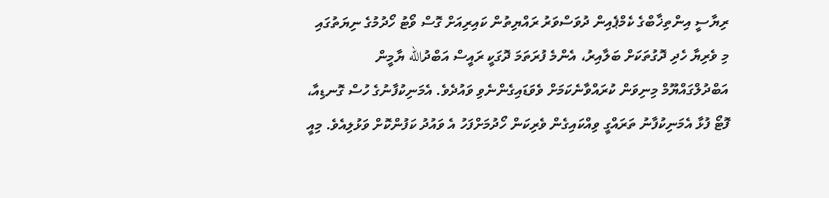ރިޔާސީ އިންތިޚާބްގެ ކެމްޕެއިން ދުވަސްވަރު ރައްޔިތުން ކައިރިއަށް ގޮސް ވޯޓު ހޯދުމުގެ ނިޔަތުގައި މި ވެރިޔާ ހެދި ދޮގުތަކަށް ބަލާއިރު، އެންމެ ފުރަތަމަ ދޮގަކީ ރައީސް އަބްދުالله ޔާމީން އަބްދުލްގައްޔޫމް މިނިވަން ކުރައްވާނެކަމަށް ވެވަޑައިގެންނެވި ވައުދެވެ. އެމަނިކުފާނުގެ ހުސް ގޮނޑިއާ، ފޮޓޯ ފުޅާ އެމަނިކުފާނު ތަރައްގީ ވިއްކައިގެން ވެރިކަން ހޯދުމަށްފަހު އެ ވައުދު ކަފުންކޮށް ވަޅުލިއެވެ. މިއީ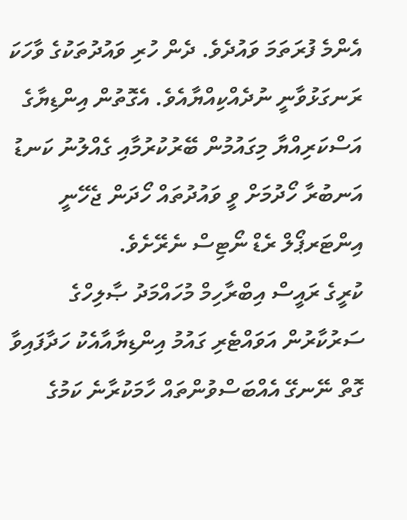އެންމެ ފުރަތަމަ ވައުދެވެ. ދެން ހުރި ވައުދުތަކުގެ ވާހަކަ ރަނގަޅުވާނީ ނުދެއްކިއްޔާއެވެ. އެގޮތުން އިންޑިޔާގެ އަސްކަރިއްޔާ މިގައުމުން ބޭރުކުރުމާއި ގެއްލުނު ކަނޑު އަނބުރާ ހޯދުމަށް ވީ ވައުދުތައް ހޯދަން ޖެހޭނީ އިންޓަރޕޯލް ރެޑް ނޯޓިސް ނެރޭށެވެ.
ކުރީގެ ރައީސް އިބްރާހިމް މުހައްމަދު ޞާލިހްގެ ސަރުކާރުން އަވައްޓެރި ގައުމު އިންޑިޔާއާއެކު ހަދާފައިވާ ގޮތް ނޭނގޭ އެއްބަސްވުންތައް ހާމަކުރާނެ ކަމުގެ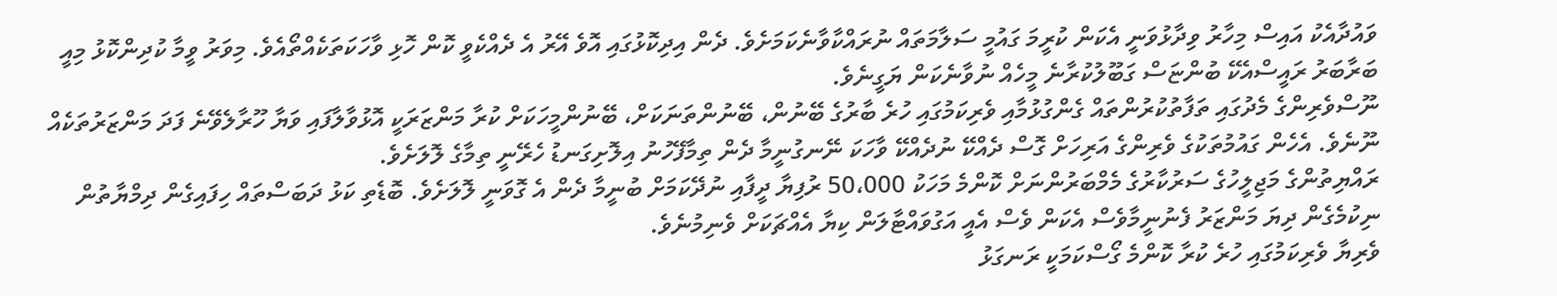ވައުދާއެކު އައިސް މިހާރު ވިދާޅުވަނީ އެކަން ކުރީމަ ގައުމީ ސަލާމަތައް ނުރައްކާވާނެކަމަށެވެ. ދެން އިދިކޮޅުގައި އޮވެ އޭރު އެ ދެއްކެވީ ކޮން ހޮޅި ވާހަކަތަކެއްތޯއެވެ. މިވަރު ވީމާ ކުދިންކޮޅު މިއީ ބަރާބަރު ރައީސްއެކޭ ބުންޏަސް ގަބޫލުކުރާނެ މީހެއް ނުވާނެކަން ޔަގީނެވެ.
ނޫސްވެރިންގެ މެދުގައި ތަފާތުކުރުންތައް ގެންގުޅުމާއި ވެރިކަމުގައި ހުރެ ބާރުގެ ބޭނުން، ބޭނުންތަނަކަށް، ބޭނުންމީހަކަށް ކުރާ މަންޒަރަކީ އޮޅުވާލާފައި ވަޔާ ހޫރާލެވޭނެ ފަދަ މަންޒަރުތަކެއް ނޫނެވެ. އެހެން ގައުމުތަކުގެ ވެރިންގެ އަރިހަށް ގޮސް ދެއްކޭ ނުދެއްކޭ ވާހަކަ ނޭނގުނީމާ ދެން ތިމާފޭހުނު އިލޮށިގަނޑު ހެރޭނީ ތިމާގެ ލޮލަށެވެ.
ރައްޔިތުންގެ މަޖިލީހުގެ ސަރުކާރުގެ މެމްބަރުންނަށް ކޮންމެ މަހަކު 50،000 ރުފިޔާ ދީފާއި ނުދޭކަމަށް ބުނީމާ ދެން އެ ގޮވަނީ ލޮލަށެވެ. ބޮޑެތި ކަޅު ދަބަސްތައް ހިފައިގެން ދިމްޔާތުން ނިކުމެގެން ދިޔަ މަންޒަރު ފެނުނީމާވެސް އެކަން ވެސް އެއީ އަގުވައްޓާލަން ކިޔާ އެއްޗަކަށް ވެނިމުނެވެ.
ވެރިޔާ ވެރިކަމުގައި ހުރެ ކުރާ ކޮންމެ ގޯސްކަމަކީ ރަނގަޅު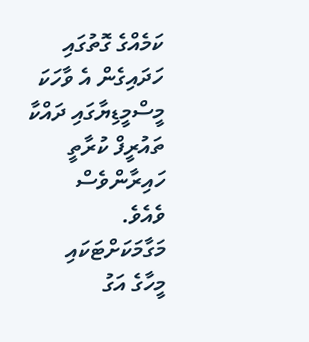ކަމެއްގެ ގޮތުގައި ހަދައިގެން އެ ވާހަކަ މީސްމީޑިޔާގައި ދައްކާ ތައުރީފް ކުރާތީ ހައިރާންވެސް ވެއެވެ. މަގާމަކަށްޓަކައި މީހާގެ އަގު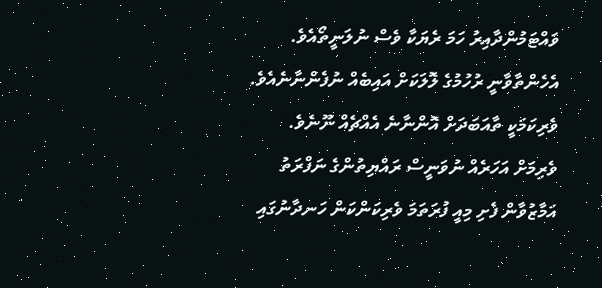ވައްޓަމުންދާއިރު ހަމަ ރެޔަކާ ވެސް ނުލަނީތޯއެވެ. އެހެންތާވާނީ ރުހުމުގެ ލޮލަކަށް އައިބެއް ނުފެންނާނެއެވެ.
ވެރިކަމަކީ ތާއަބަދަށް އޮންނާނެ އެއްޗެއް ނޫނެވެ. ވެރިމަށް އަހަރެއް ނުވަނީސް ރައްޔިތުންގެ ނަފްރަތު އަމާޒުވާން ފެށި މިއީ ފުރަތަމަ ވެރިކަންކަން ހަނދާނުގައި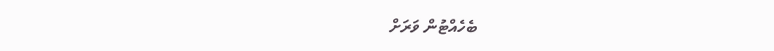ބެހެއްޓުން ވަރަށް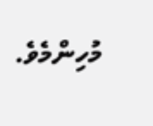މުހިންމެވެ.